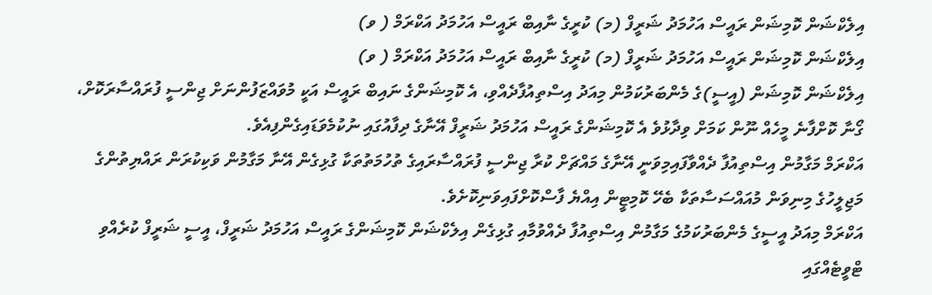އިލެކްޝަން ކޮމިޝަން ރައީސް އަހުމަދު ޝަރީފް (މ) ކުރީގެ ނާއިބް ރައީސް އަހުމަދު އަކްރަމް ( ވ)
އިލެކްޝަން ކޮމިޝަން ރައީސް އަހުމަދު ޝަރީފް (މ) ކުރީގެ ނާއިބް ރައީސް އަހުމަދު އަކްރަމް ( ވ)
އިލެކްޝަން ކޮމިޝަން (އީސީ)ގެ މެންބަރުކަމުން މިއަދު އިސްތިއުފާދެއްވި، އެ ކޮމިޝަންގެ ނައިބް ރައީސް އަކީ މުވައްޒަފުންނަށް ޖިންސީ ފުރައްސާރަކޮށް، ގޯނާ ކޮށްފާނެ މީހެއް ނޫން ކަމަށް ވިދާޅުވެ އެ ކޮމިޝަންގެ ރައީސް އަހުމަދު ޝަރީފް އޭނާގެ ދިފާއުގައި ނުކުމެވަޑައިގެންފިއެވެ.
އަކްރަމް މަގާމުން އިސްތިއުފާ ދެއްވާފައިމިވަނީ އޭނާގެ މައްޗަށް ކުރާ ޖިންސީ ފުރައްސާރައިގެ ތުހުމަތުތަކާ ގުޅިގެން އޭނާ މަގާމުން ވަކިކުރަން ރައްޔިތުންގެ މަޖިލީހުގެ މިނިވަން މުއައްސަސާތަކާ ބެހޭ ކޮމިޓީން އިއްޔެ ފާސްކޮށްފައިވަނިކޮށެވެ.
އަކްރަމް މިއަދު އީސީގެ މެންބަރުކަމުގެ މަގާމުން އިސްތިއުފާ ދެއްވުމާއި ގުޅިގެން އިލެކްޝަން ކޮމިޝަންގެ ރައީސް އަހުމަދު ޝަރީފް، އީސީ ޝަރީފް ކުރެއްވި ޓްވީޓެއްގައި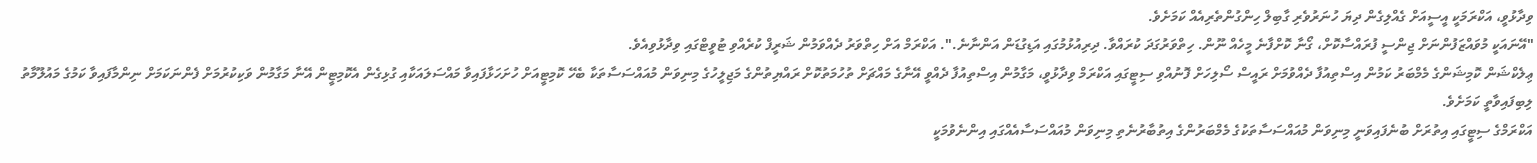ވިދާޅުވީ، އަކްރަމަކީ އީސީއަށް ގެއްލިގެން ދިޔަ ހުނަރުވެރި ގާބިލް ހިންގުންތެރިއެއް ކަމަށެވެ.
"އޭނައަކީ މުވައްޒަފުންނަށް ޖިންސީ ފުރައްސާކޮށް، ގޯނާ ކޮށްފާނެ މީހެއް ނޫން. ހިތްވަރުގަދަ ކުރައްވާ. ދިރިއުޅުމުގައި އަޑިގުޑަން އަންނާނެ.". އަކްރަމް އަށް ހިތްވަރު ދެއްވަމުން ޝަރީފް ކުރެއްވި ޓުވީޓްގައި ވިދާޅުވިއެވެ.
ޢިލެކްޝަން ކޮމިޝަންގެ މެމްބަރު ކަމުން އިސްތިއުފާ ދެއްވުމަށް ރައީސް ސޯލިހަށް ފޮނުއްވި ސިޓީގައި އަކްރަމް ވިދާޅުވީ، މަގާމުން އިސްތިއުފާ ދެއްވީ އޭނާގެ މައްޗަށް ތުހުމަތުކޮށް ރައްޔިތުންގެ މަޖިލީހުގެ މިނިވަން މުއައްސަސާތަކާ ބެހޭ ކޮމިޓީއަށް ހުށަހަޅާފައިވާ މައްސަލައަކާއި ގުޅިގެން އެކޮމިޓީން އޭނާ މަގާމުން ވަކިކުރުމަށް ފެންނަކަމަށް ނިންމާފައިވާ ކަމުގެ މައުލޫމާތު ލިބިފައިވާތީ ކަމަށެވެ.
އަކްރަމްގެ ސިޓީގައި އިތުރަށް ބުނެފައިވަނީ މިނިވަން މުއައްސަސާތަކުގެ މެމްބަރުންގެ އިތުބާރުނެތި މިނިވަން މުއައްސަސާއެއްގައި އިންނެވުމަކީ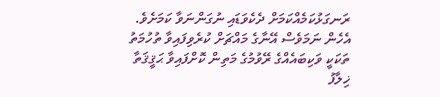ރަނގަޅުކަމެއްކަމަށް ދެކެވަޑައި ނުގަންނަވާ ކަމަށެވެ. އެހެން ނަމަވެސް އޭނާގެ މައްޗަށް ކުރެވިފައިވާ ތުހުމަތު ތަކަކީ ވަކިބައެއްގެ ރޭވުމުގެ މަތިން ކޮށްފައިވާ ޙަޤީޤަތާ ޚިލާފު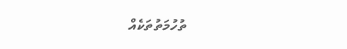ތުހުމަތުތަކެއް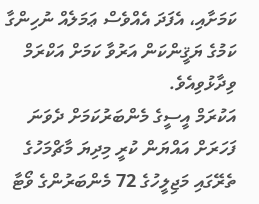ކަމަށާއި، އެފަދަ އެއްވެސް ޢަމަލެއް ނުހިންގާ ކަމުގެ ޔަޤީންކަން އަރުވާ ކަމަށް އަކްރަމް ވިދާޅުވިއެވެ.
އަކުރަމް އީސީގެ މެންބަރުކަމަށް ދެވަނަ ފަހަރަށް އައްޔަން ކުރީ މިދިޔަ މާޗްމަހުގެ ތެރޭގައި މަޖިލީހުގެ 72 މެންބަރުންގެ ވޯޓާ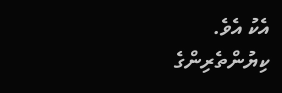އެކު އެވެ.
ކިޔުންތެރިންގެ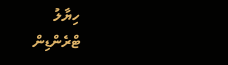ހިޔާލު
ޓްރެންޑިން